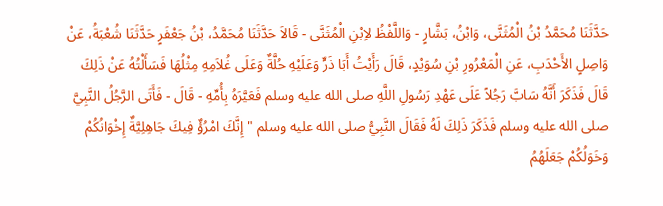حَدَّثَنَا مُحَمَّدُ بْنُ الْمُثَنَّى، وَابْنُ، بَشَّارٍ - وَاللَّفْظُ لاِبْنِ الْمُثَنَّى - قَالاَ حَدَّثَنَا مُحَمَّدُ، بْنُ جَعْفَرٍ حَدَّثَنَا شُعْبَةُ، عَنْ وَاصِلٍ الأَحْدَبِ، عَنِ الْمَعْرُورِ بْنِ سُوَيْدٍ، قَالَ رَأَيْتُ أَبَا ذَرٍّ وَعَلَيْهِ حُلَّةٌ وَعَلَى غُلاَمِهِ مِثْلُهَا فَسَأَلْتُهُ عَنْ ذَلِكَ قَالَ فَذَكَرَ أَنَّهُ سَابَّ رَجُلاً عَلَى عَهْدِ رَسُولِ اللَّهِ صلى الله عليه وسلم فَعَيَّرَهُ بِأُمِّهِ - قَالَ - فَأَتَى الرَّجُلُ النَّبِيَّ صلى الله عليه وسلم فَذَكَرَ ذَلِكَ لَهُ فَقَالَ النَّبِيُّ صلى الله عليه وسلم " إِنَّكَ امْرُؤٌ فِيكَ جَاهِلِيَّةٌ إِخْوَانُكُمْ وَخَوَلُكُمْ جَعَلَهُمُ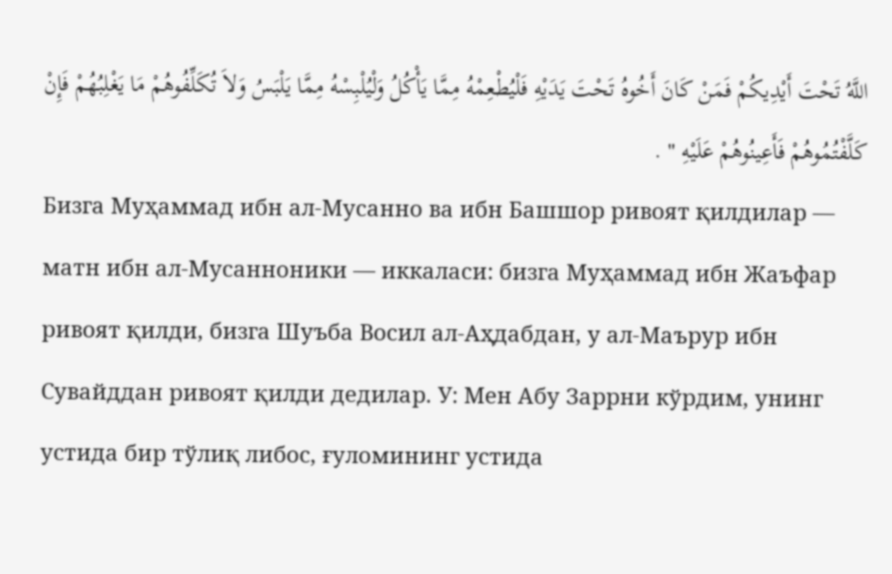اللَّهُ تَحْتَ أَيْدِيكُمْ فَمَنْ كَانَ أَخُوهُ تَحْتَ يَدَيْهِ فَلْيُطْعِمْهُ مِمَّا يَأْكُلُ وَلْيُلْبِسْهُ مِمَّا يَلْبَسُ وَلاَ تُكَلِّفُوهُمْ مَا يَغْلِبُهُمْ فَإِنْ كَلَّفْتُمُوهُمْ فَأَعِينُوهُمْ عَلَيْهِ " .
Бизга Муҳаммад ибн ал-Мусанно ва ибн Башшор ривоят қилдилар — матн ибн ал-Мусанноники — иккаласи: бизга Муҳаммад ибн Жаъфар ривоят қилди, бизга Шуъба Восил ал-Аҳдабдан, у ал-Маърур ибн Сувайддан ривоят қилди дедилар. У: Мен Абу Заррни кўрдим, унинг устида бир тўлиқ либос, ғуломининг устида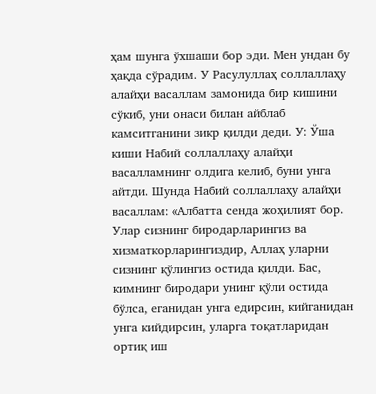ҳам шунга ўхшаши бор эди. Мен ундан бу ҳақда сўрадим. У Расулуллаҳ соллаллаҳу алайҳи васаллам замонида бир кишини сўкиб, уни онаси билан айблаб камситганини зикр қилди деди. У: Ўша киши Набий соллаллаҳу алайҳи васалламнинг олдига келиб, буни унга айтди. Шунда Набий соллаллаҳу алайҳи васаллам: «Албатта сенда жоҳилият бор. Улар сизнинг биродарларингиз ва хизматкорларингиздир, Аллаҳ уларни сизнинг қўлингиз остида қилди. Бас, кимнинг биродари унинг қўли остида бўлса, еганидан унга едирсин, кийганидан унга кийдирсин, уларга тоқатларидан ортиқ иш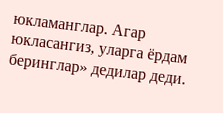юкламанглар. Агар юкласангиз, уларга ёрдам беринглар» дедилар деди.